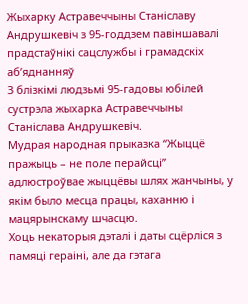Жыхарку Астравеччыны Станіславу Андрушкевіч з 95-годдзем павіншавалі прадстаўнікі сацслужбы і грамадскіх аб’яднанняў
З блізкімі людзьмі 95-гадовы юбілей сустрэла жыхарка Астравеччыны Станіслава Андрушкевіч.
Мудрая народная прыказка “Жыццё пражыць – не поле перайсці” адлюстроўвае жыццёвы шлях жанчыны, у якім было месца працы, каханню і мацярынскаму шчасцю.
Хоць некаторыя дэталі і даты сцёрліся з памяці гераіні, але да гэтага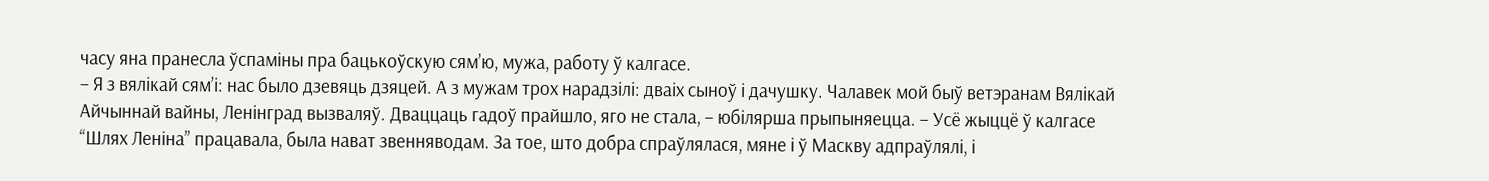часу яна пранесла ўспаміны пра бацькоўскую сям’ю, мужа, работу ў калгасе.
– Я з вялікай сям’і: нас было дзевяць дзяцей. А з мужам трох нарадзілі: дваіх сыноў і дачушку. Чалавек мой быў ветэранам Вялікай Айчыннай вайны, Ленінград вызваляў. Дваццаць гадоў прайшло, яго не стала, – юбілярша прыпыняецца. – Усё жыццё ў калгасе “Шлях Леніна” працавала, была нават звенняводам. За тое, што добра спраўлялася, мяне і ў Маскву адпраўлялі, і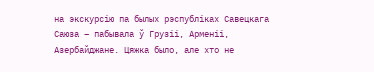на экскурсію па былых рэспубліках Савецкага Саюза – пабывала ў Грузіі, Арменіі, Азербайджане. Цяжка было, але хто не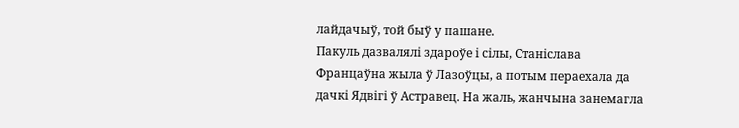лайдачыў, той быў у пашане.
Пакуль дазвалялі здароўе і сілы, Станіслава Францаўна жыла ў Лазоўцы, а потым пераехала да дачкі Ядвігі ў Астравец. На жаль, жанчына занемагла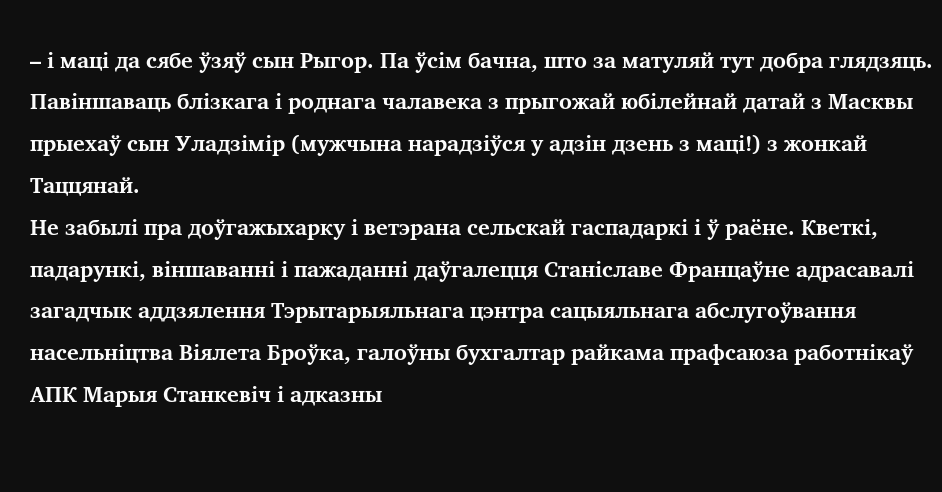– і маці да сябе ўзяў сын Рыгор. Па ўсім бачна, што за матуляй тут добра глядзяць.
Павіншаваць блізкага і роднага чалавека з прыгожай юбілейнай датай з Масквы прыехаў сын Уладзімір (мужчына нарадзіўся у адзін дзень з маці!) з жонкай Таццянай.
Не забылі пра доўгажыхарку і ветэрана сельскай гаспадаркі і ў раёне. Кветкі, падарункі, віншаванні і пажаданні даўгалецця Станіславе Францаўне адрасавалі загадчык аддзялення Тэрытарыяльнага цэнтра сацыяльнага абслугоўвання насельніцтва Віялета Броўка, галоўны бухгалтар райкама прафсаюза работнікаў АПК Марыя Станкевіч і адказны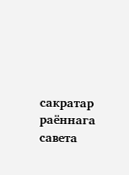сакратар раённага савета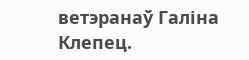ветэранаў Галіна Клепец.